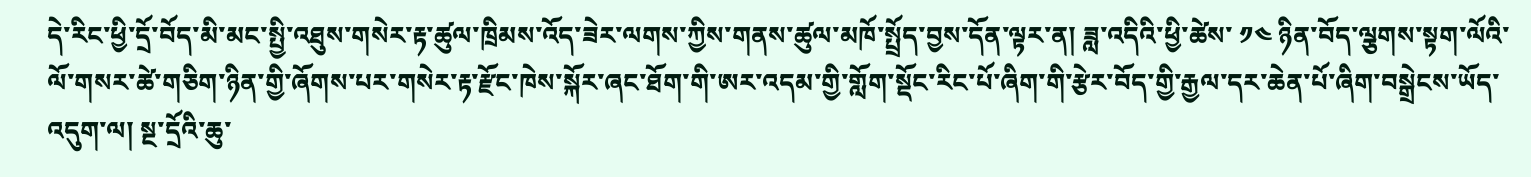དེ་རིང་ཕྱི་དྲོ་བོད་མི་མང་སྤྱི་འཐུས་གསེར་རྟ་ཚུལ་ཁྲིམས་འོད་ཟེར་ལགས་ཀྱིས་གནས་ཚུལ་མཁོ་སྤྲོད་བྱས་དོན་ལྟར་ན། ཟླ་འདིའི་ཕྱི་ཚེས་ ༡༤ ཉིན་བོད་ལྕགས་སྟག་ལོའི་ལོ་གསར་ཚེ་གཅིག་ཉིན་གྱི་ཞོགས་པར་གསེར་རྟ་རྫོང་ཁེས་སྐོར་ཞང་ཐོག་གི་ཨར་འདམ་གྱི་གློག་སྡོང་རིང་པོ་ཞིག་གི་རྩེར་བོད་གྱི་རྒྱལ་དར་ཆེན་པོ་ཞིག་བསྒྲེངས་ཡོད་འདུག་ལ། སྔ་དྲོའི་ཆུ་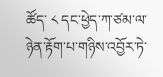ཚོད་ ༨ དང་ཕྱེད་ཀ་ཙམ་ལ་ཉེན་རྟོག་པ་གཉིས་འབྱོར་ཏེ་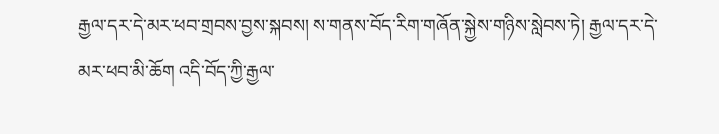རྒྱལ་དར་དེ་མར་ཕབ་གྲབས་བྱས་སྐབས། ས་གནས་བོད་རིག་གཞོན་སྐྱེས་གཉིས་སླེབས་ཏེ། རྒྱལ་དར་དེ་མར་ཕབ་མི་ཆོག འདི་བོད་ཀྱི་རྒྱལ་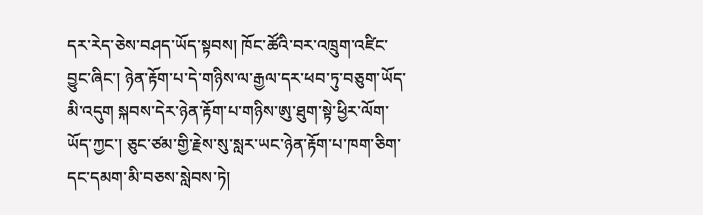དར་རེད་ཅེས་བཤད་ཡོད་སྟབས། ཁོང་ཚོའི་བར་འཁྲུག་འཛིང་བྱུང་ཞིང་། ཉེན་རྟོག་པ་དེ་གཉིས་ལ་རྒྱལ་དར་ཕབ་ཏུ་བཅུག་ཡོད་མི་འདུག སྐབས་དེར་ཉེན་རྟོག་པ་གཉིས་ཨུ་ཐུག་སྟེ་ཕྱིར་ལོག་ཡོད་ཀྱང་། ཅུང་ཙམ་གྱི་རྗེས་སུ་སླར་ཡང་ཉེན་རྟོག་པ་ཁག་ཅིག་དང་དམག་མི་བཅས་སླེབས་ཏེ།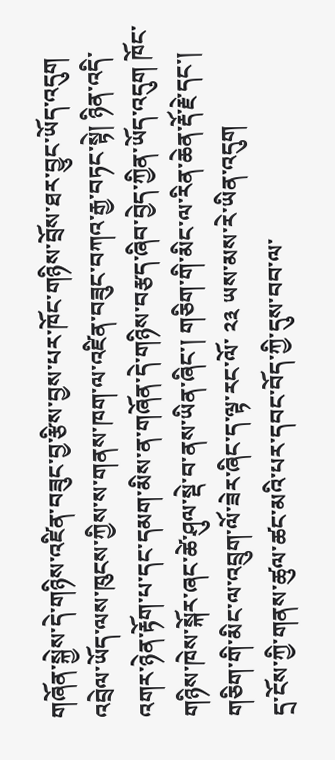གཞོན་སྐྱེས་དེ་གཉིས་འཛིན་བཟུང་བྱ་རྩིས་བྱས་པར་ཁོང་གཉིས་བྲོས་ཐར་བྱུང་ཡོད་འདུག འབྲེལ་ཡོད་ལས་ཁུངས་ཀྱིས་ས་གནས་ཁག་ལ་འཛིན་བཟུང་བཀའ་རྒྱ་བཏང་སྟེ། ཉིན་འདི་འགར་ཉེན་རྟོག་པ་དང་དམག་མིས་ན་གཞོན་དེ་གཉིས་བརྩད་ཞིབ་བྱེད་ཀྱིན་ཡོད་འདུག ཁོང་གཉིས་ཁེས་སྐོར་ཞང་ཚེ་ཤུལ་སྡེ་བ་ནས་ཡིན་ཞིང་། གཅིག་གི་མིང་ལ་རིན་ཆེན་རྡོ་རྗེ་དང་། གཅིག་གི་མིང་ལ་འབྲུག་ལོ་ཟེར་ཞིང་ད་ལྟ་རང་ལོ་ ༢༣ ཡས་མས་རེ་ཡིན་འདུག
དྲ་ངོས་ཀྱི་གནས་ཚུལ་ཚང་མའི་པར་དབང་བོད་ཀྱི་དུས་བབ་ལ་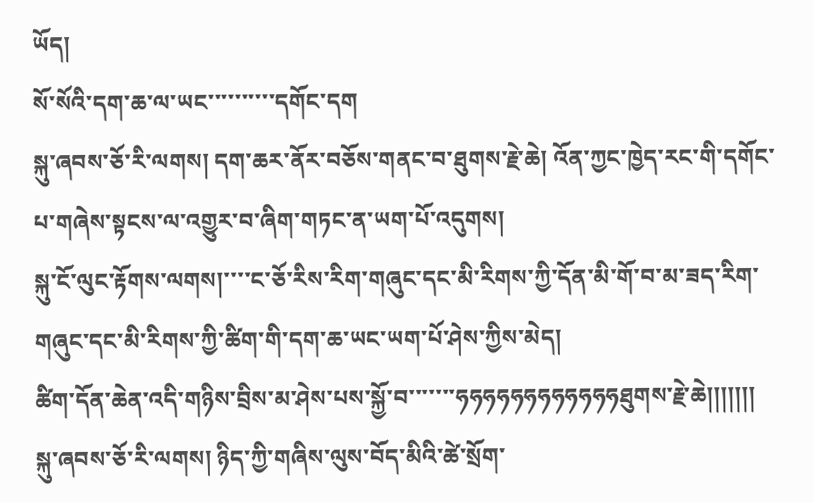ཡོད།
སོ་སོའི་དག་ཆ་ལ་ཡང་་་་་་་་་་དགོང་དག
སྐུ་ཞབས་ཅོ་རི་ལགས། དག་ཆར་ནོར་བཅོས་གནང་བ་ཐུགས་རྗེ་ཆེ། འོན་ཀྱང་ཁྱེད་རང་གི་དགོང་པ་གཞེས་སྟངས་ལ་འགྱུར་བ་ཞིག་གཏང་ན་ཡག་པོ་འདུགས།
སྐུ་ངོ་ལུང་རྟོགས་ལགས།་་་་ང་ཅོ་རིས་རིག་གཞུང་དང་མི་རིགས་ཀྱི་དོན་མི་གོ་བ་མ་ཟད་རིག་གཞུང་དང་མི་རིགས་ཀྱི་ཚིག་གི་དག་ཆ་ཡང་ཡག་པོ་ཤེས་ཀྱིས་མེད།
ཚིག་དོན་ཆེན་འདི་གཉིས་བྲིས་མ་ཤེས་པས་སྐྱོ་བ་་་་་་་ཧཧཧཧཧཧཧཧཧཧཧཧཐུགས་རྗེ་ཆེ།།།།།།།
སྐུ་ཞབས་ཅོ་རི་ལགས། ཉིད་ཀྱི་གཞིས་ལུས་བོད་མིའི་ཚེ་སྲོག་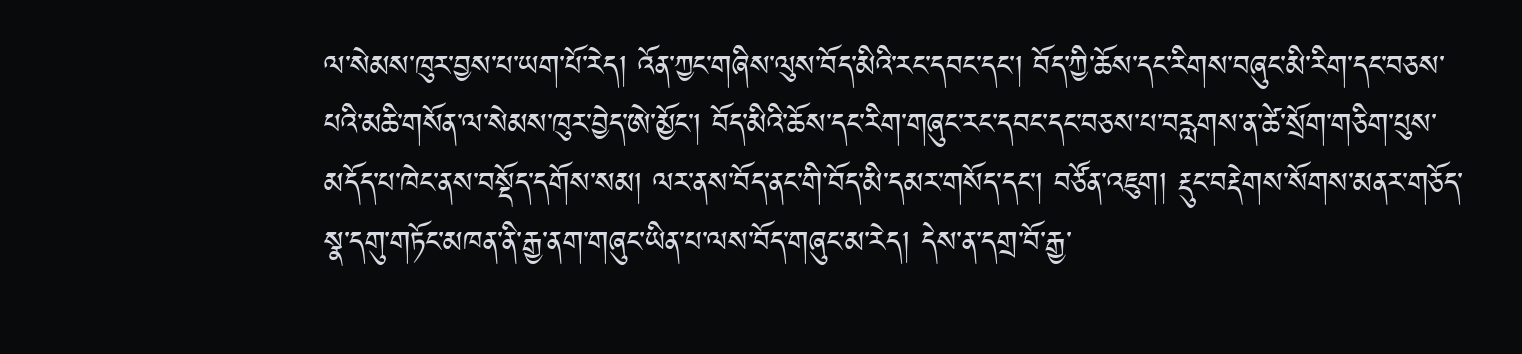ལ་སེམས་ཁུར་བྱས་པ་ཡག་པོ་རེད། འོན་ཀྱང་གཞིས་ལུས་བོད་མིའི་རང་དབང་དང་། བོད་ཀྱི་ཆོས་དང་རིགས་བཞུང་མི་རིག་དང་བཅས་པའི་མཆི་གསོན་ལ་སེམས་ཁུར་བྱེད་ཨེ་མྱོང་། བོད་མིའི་ཆོས་དང་རིག་གཞུང་རང་དབང་དང་བཅས་པ་བརླགས་ན་ཚེ་སྲོག་གཅིག་པུས་མདོད་པ་ཁེང་ནས་བསྡོད་དགོས་སམ། ལར་ནས་བོད་ནང་གི་བོད་མི་དམར་གསོད་དང་། བཙོན་འཇུག། རྡུང་བརྡེགས་སོགས་མནར་གཅོད་སྣ་དགུ་གཏོང་མཁན་ནི་རྒྱ་ནག་གཞུང་ཡིན་པ་ལས་བོད་གཞུང་མ་རེད། དེས་ན་དགྲ་བོ་རྒྱ་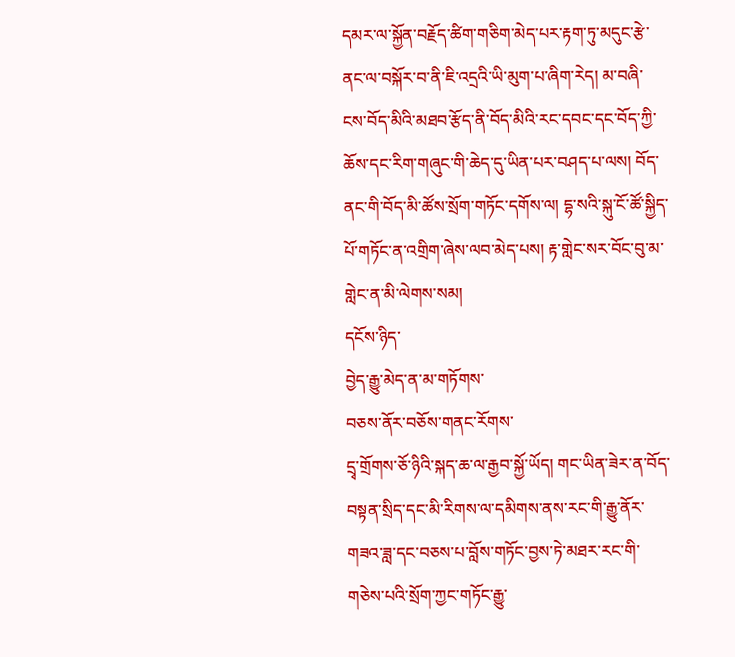དམར་ལ་སྐྱོན་བརྗོད་ཚིག་གཅིག་མེད་པར་རྟག་ཏུ་མདུང་རྩེ་ནང་ལ་བསྐོར་བ་ནི་ཇི་འདྲའི་ཡི་མུག་པ་ཞིག་རེད། མ་བཞི་ངས་བོད་མིའི་མཐབ་རྩོད་ནི་བོད་མིའི་རང་དབང་དང་བོད་ཀྱི་ཆོས་དང་རིག་གཞུང་གི་ཆེད་དུ་ཡིན་པར་བཤད་པ་ལས། བོད་ནང་གི་བོད་མི་ཚོས་སྲོག་གཏོང་དགོས་ལ། དྷ་སའི་སྐུ་ངོ་ཚོ་སྐྱིད་པོ་གཏོང་ན་འགྲིག་ཞེས་ལབ་མེད་པས། རྟ་གླེང་སར་བོང་བུ་མ་གླེང་ན་མི་ལེགས་སམ།
དངོས་ཉིད་
བྱེད་རྒྱུ་མེད་ན་མ་གཏོགས་
བཅས་ནོར་བཅོས་གནང་རོགས་
དྲྭ་གྲོགས་ཅོ་ཉིའི་སྐད་ཆ་ལ་རྒྱབ་སྐྱོ་ཡོད། གང་ཡིན་ཟེར་ན་བོད་བསྟན་སྲིད་དང་མི་རིགས་ལ་དམིགས་ནས་རང་གི་རྒྱུ་ནོར་གཟའ་ཟླ་དང་བཅས་པ་བློས་གཏོང་བྱས་ཏེ་མཐར་རང་གི་གཅེས་པའི་སྲོག་ཀྱང་གཏོང་རྒྱུ་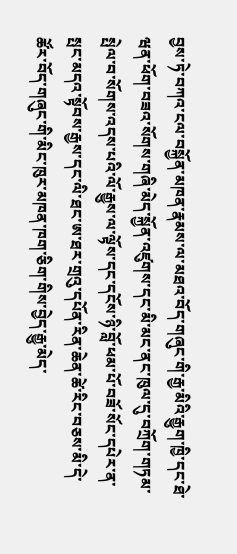བྱས་ཏེ་བཀའ་ངལ་བསྐྱོན་མཁན་རྣམས་ལ་མཐའ་བོད་གཞུང་གི་རྒྱ་མིའི་རྒྱུག་ཁྱི་དང་ཐེ་ཝན་ཕོག་བཟའ་སོགས་གཞི་མེད་སྐྱོན་འཛུགས་དང་མི་མང་ནང་ཁུལ་དུ་བཀྲོག་གཏམ་སྤེལ་བ་སོགས་འདས་པའི་ལོ་རྒྱུས་ལ་ལྟོས་དང་དངོས་ཉི་བློ་ཕམ་པོ་བཟོ་སོང་དཔེར་ན་སྤང་མདའ་སྟོབས་རྒྱས་དང་ལི་ཐང་ཨ་ཐར་གྲའུ་དཔོན་རིན་ཆེན་ཚེ་རིང་བཅས་མི་དེ་ཚོར་བོད་གཞུང་གི་མིང་ཁུར་མཁན་ཁག་ཅིག་གིས་བྱེད་རྒྱུ་མེད་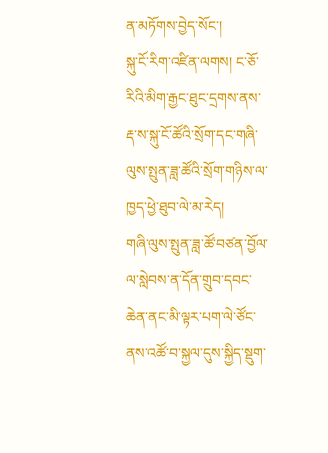ན་མཏོགས་བྱེད་སོང་།
སྐུ་ངོ་རིག་འཛིན་ལགས། ང་ཅོ་རིའི་མིག་རྒྱང་ཐུང་དྲགས་ནས་རྡ་ས་སྐུ་ངོ་ཚོའི་སྲོག་དང་གཞི་ལུས་སྤུན་ཟླ་ཚོའི་སྲོག་གཉིས་ལ་ཁྱད་ཕྱེ་ཐུབ་ལེ་མ་རེད།
གཞི་ལུས་སྤུན་ཟླ་ཚོ་བཙན་བྱོལ་ལ་སླེབས་ན་དོན་གྲུབ་དབང་ཆེན་ནང་མི་ལྟར་པག་ལེ་ཙོང་ནས་འཚོ་བ་སྐྱལ་དུས་སྐྱིད་སྡུག་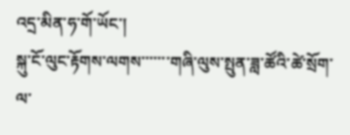འདྲ་མིན་ཧ་གོ་ཡོང་།
སྐུ་ངོ་ལུང་རྟོགས་ལགས་་་་་་་གཞི་ལུས་སྤུན་ཟླ་ཚོའི་ཚེ་སྲོག་ལ་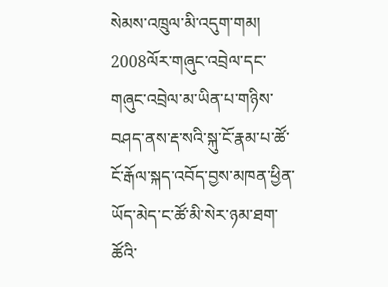སེམས་འཁྲུལ་མི་འདུག་གམ།
2008ལོར་གཞུང་འབྲེལ་དང་གཞུང་འབྲེལ་མ་ཡིན་པ་གཉིས་བཤད་ནས་རྡ་སའི་སྐུ་ངོ་རྣམ་པ་ཚོ་ངོ་རྒོལ་སྐད་འབོད་བྱས་མཁན་ཕྱིན་ཡོད་མེད་ང་ཚོ་མི་སེར་ཉམ་ཐག་ཚོའི་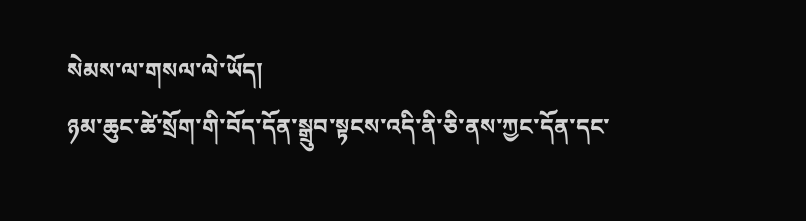སེམས་ལ་གསལ་ལེ་ཡོད།
ཉམ་ཆུང་ཚེ་སྲོག་གི་བོད་དོན་སྒྲུབ་སྟངས་འདི་ནི་ཅི་ནས་ཀྱང་དོན་དང་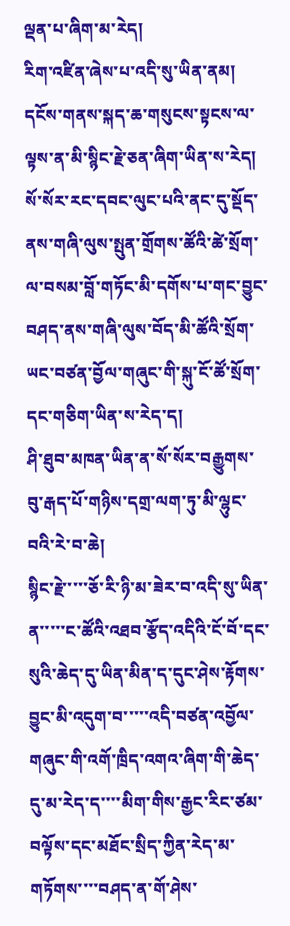ལྡན་པ་ཞིག་མ་རེད།
རིག་འཛིན་ཞེས་པ་འདི་སུ་ཡིན་ནམ། དངོས་གནས་སྐད་ཆ་གསུངས་སྟངས་ལ་ལྟས་ན་མི་སྙིང་རྗེ་ཅན་ཞིག་ཡིན་ས་རེད།
སོ་སོར་རང་དབང་ལུང་པའི་ནང་དུ་སྡོད་ནས་གཞི་ལུས་སྤུན་གྲོགས་ཚོའི་ཚེ་སྲོག་ལ་བསམ་བློ་གཏོང་མི་དགོས་པ་གང་བྱུང་བཤད་ནས་གཞི་ལུས་བོད་མི་ཚོའི་སྲོག་ཡང་བཙན་བྱོལ་གཞུང་གི་སྐུ་ངོ་ཚོ་སྲོག་དང་གཅིག་ཡིན་ས་རེད་ད།
ཤི་ཐུབ་མཁན་ཡིན་ན་སོ་སོར་བརྒྱུགས་
བུ་རྒད་པོ་གཉིས་དགྲ་ལག་ཏུ་མི་ལྷུང་བའི་རེ་བ་ཆེ།
སྙིང་རྗེ་་་་་ཅོ་རི་ཉི་མ་ཟེར་བ་འདི་སུ་ཡིན་ན་་་་་ང་ཚོའི་འཐབ་རྩོད་འདིའི་ངོ་བོ་དང་སུའི་ཆེད་དུ་ཡིན་མིན་ད་དུང་ཤེས་རྟོགས་བྱུང་མི་འདུག་བ་་་་་འདི་བཙན་འབྱོལ་གཞུང་གི་འགོ་ཁྲིད་འགའ་ཞིག་གི་ཆེད་དུ་མ་རེད་ད་་་་མིག་གིས་རྒྱང་རིང་ཙམ་བལྟོས་དང་མཐོང་སྲིད་ཀྱིན་རེད་མ་གཏོགས་་་་བཤད་ན་གོ་ཤེས་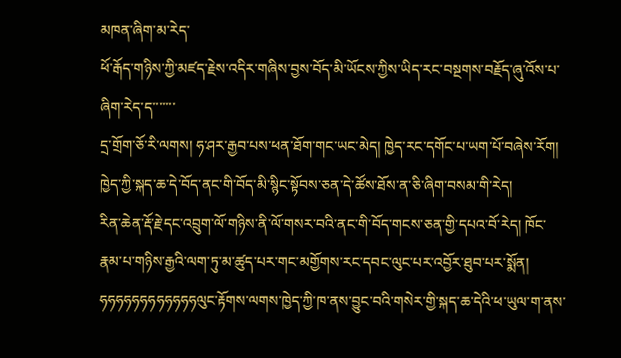མཁན་ཞིག་མ་རེད་
ཕོ་རྒོད་གཉིས་ཀྱི་མཛད་རྗེས་འདིར་གཞིས་བྱས་བོད་མི་ཡོངས་ཀྱིས་ཡིད་རང་བསྔགས་བརྗོད་ཞུ་འོས་པ་ཞིག་རེད་ད་་་་་་་
དྲ་གྲོག་ཅོ་རི་ལགས། ཧ་ཤར་རྒྱབ་པས་ཕན་ཐོག་གང་ཡང་མེད། ཁྱེད་རང་དགོང་པ་ཡག་པོ་བཞེས་རོག། ཁྱེད་ཀྱི་སྐད་ཆ་དེ་བོད་ནང་གི་བོད་མི་སྙིང་སྟོབས་ཅན་དེ་ཚོས་ཐོས་ན་ཅི་ཞིག་བསམ་གི་རེད།
རིན་ཆེན་རྡོ་རྗེ་དང་འབྲུག་ལོ་གཉིས་ནི་ལོ་གསར་བའི་ནང་གི་བོད་གངས་ཅན་གྱི་དཔའ་བོ་རེད། ཁོང་རྣམ་པ་གཉིས་རྒྱའི་ལག་ཏུ་མ་ཚུད་པར་གང་མགྱོགས་རང་དབང་ལུང་པར་འབྱོར་ཐུབ་པར་སྨོན།
ཧཧཧཧཧཧཧཧཧཧཧཧལུང་རྟོགས་ལགས་ཁྱེད་ཀྱི་ཁ་ནས་བྱུང་བའི་གསེར་གྱི་སྐད་ཆ་དེའི་ཕ་ཡུལ་ག་ནས་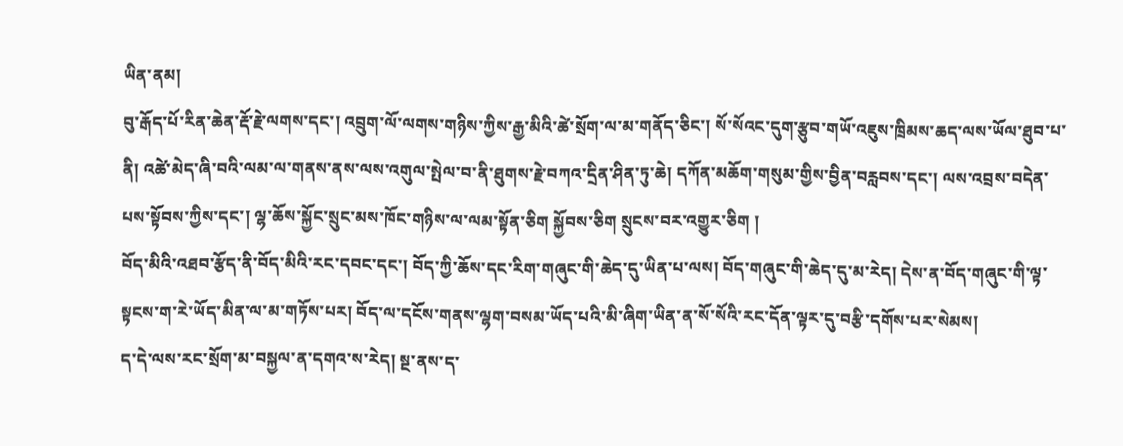ཡིན་ནམ།
བུ་རྒོད་པོ་རིན་ཆེན་རྡོ་རྗེ་ལགས་དང་། འབྲུག་ལོ་ལགས་གཉིས་ཀྱིས་རྒྱ་མིའི་ཚེ་སྲོག་ལ་མ་གནོད་ཅིང་། སོ་སོའང་དུག་རྩུབ་གཡོ་འཇུས་ཁྲིམས་ཆད་ལས་ཡོལ་ཐུབ་པ་ནི། འཚེ་མེད་ཞི་བའི་ལམ་ལ་གནས་ནས་ལས་འགུལ་སྤེལ་བ་ནི་ཐུགས་རྗེ་བཀའ་དྲིན་ཤིན་ཏུ་ཆེ། དཀོན་མཆོག་གསུམ་གྱིས་བྱིན་བརླབས་དང་། ལས་འབྲས་བདེན་པས་སྟོབས་ཀྱིས་དང་། ལྷ་ཆོས་སྐྱོང་སྲུང་མས་ཁོང་གཉིས་ལ་ལམ་སྟོན་ཅིག སྐྱོབས་ཅིག སྲུངས་བར་འགྱུར་ཅིག །
བོད་མིའི་འཐབ་རྩོད་ནི་བོད་མིའི་རང་དབང་དང་། བོད་ཀྱི་ཆོས་དང་རིག་གཞུང་གི་ཆེད་དུ་ཡིན་པ་ལས། བོད་གཞུང་གི་ཆེད་དུ་མ་རེད། དེས་ན་བོད་གཞུང་གི་ལྟ་སྟངས་ག་རེ་ཡོད་མིན་ལ་མ་གཏོས་པར། བོད་ལ་དངོས་གནས་ལྷག་བསམ་ཡོད་པའི་མི་ཞིག་ཡིན་ན་སོ་སོའི་རང་དོན་ལྟར་དུ་བརྩི་དགོས་པར་སེམས།
ད་དེ་ལས་རང་སྲོག་མ་བསྐྱལ་ན་དགའ་ས་རེད། སྔ་ནས་ད་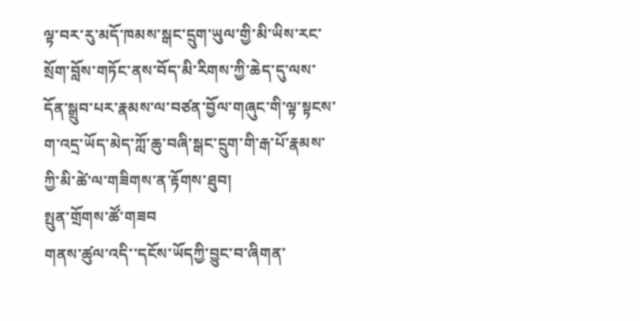ལྟ་བར་རུ་མདོ་ཁམས་སྒང་དྲུག་ཡུལ་གྱི་མི་ཡིས་རང་སྲོག་བློས་གཏོང་ནས་བོད་མི་རིགས་ཀྱི་ཆེད་དུ་ལས་དོན་སྒྲུབ་པར་རྣམས་ལ་བཙན་བྱོལ་གཞུང་གི་ལྟ་སྟངས་ག་འདྲ་ཡོད་མེད་ཀློ་ཆུ་བཞི་སྒང་དྲུག་གི་རྒ་པོ་རྣམས་ཀྱི་མི་ཚེ་ལ་གཟིགས་ན་རྟོགས་ཐུབ།
སྤུན་གྲོགས་ཚོ་གཟབ
གནས་ཚུལ་འདི་་དངོས་ཡོདཀྱི་བྱུང་བ་ཞིགན་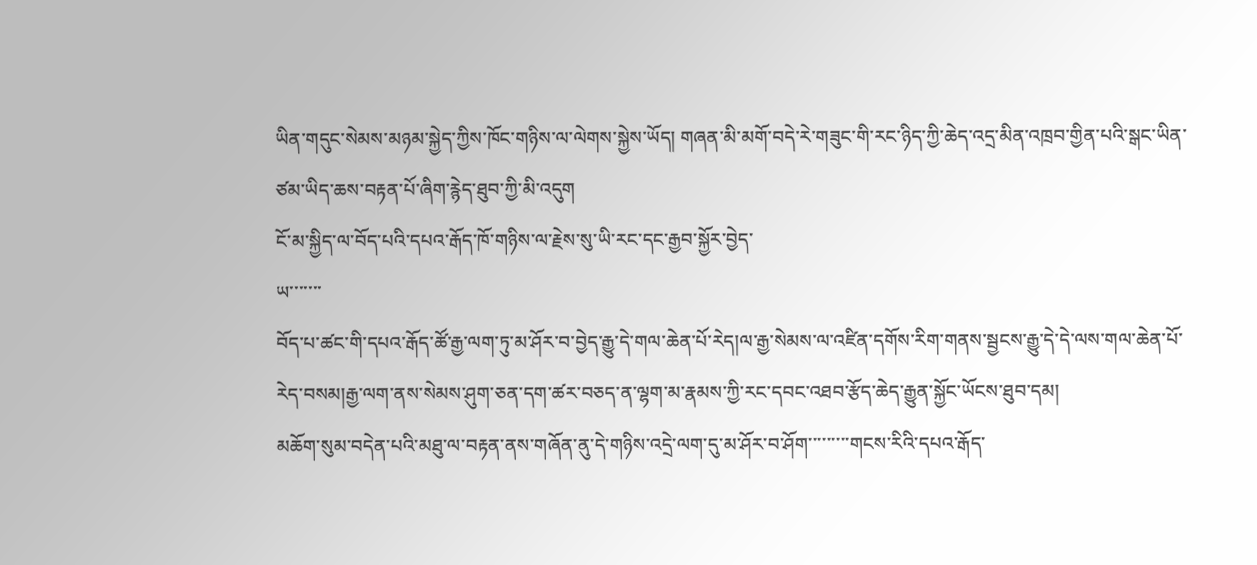ཡིན་གདུང་སེམས་མཉམ་སྐྱེད་ཀྱིས་ཁོང་གཉིས་ལ་ལེགས་སྐྱེས་ཡོད། གཞན་མི་མགོ་བདེ་རེ་གཟུང་གི་རང་ཉིད་ཀྱི་ཆེད་འདྲ་མིན་འཁྲབ་གྱིན་པའི་སྒང་ཡིན་ཙམ་ཡིད་ཆས་བརྟན་པོ་ཞིག་རྙེད་ཐུབ་ཀྱི་མི་འདུག
ངོ་མ་སྐྱིད་ལ་བོད་པའི་དཔའ་རྒོད་ཁོ་གཉིས་ལ་རྗེས་སུ་ཡི་རང་དང་རྒྱབ་སྐྱོར་བྱེད་
ཡ་་་་་་་
བོད་པ་ཚང་གི་དཔའ་རྒོད་ཚོ་རྒྱ་ལག་ཏུ་མ་ཤོར་བ་བྱེད་རྒྱུ་དེ་གལ་ཆེན་པོ་རེད།ལ་རྒྱ་སེམས་ལ་འཛིན་དགོས་རིག་གནས་སྦྱངས་རྒྱུ་དེ་དེ་ལས་གལ་ཆེན་པོ་རེད་བསམ།རྒྱ་ལག་ནས་སེམས་ཤུག་ཅན་དག་ཚར་བཅད་ན་ལྷག་མ་རྣམས་ཀྱི་རང་དབང་འཐབ་རྩོད་ཆེད་རྒྱུན་སྐྱོང་ཡོངས་ཐུབ་དམ།
མཆོག་སུམ་བདེན་པའི་མཐུ་ལ་བརྟན་ནས་གཞོན་ནུ་དེ་གཉིས་འདྲེ་ལག་དུ་མ་ཤོར་བ་ཤོག་་་་་་་་་གངས་རིའི་དཔའ་རྒོད་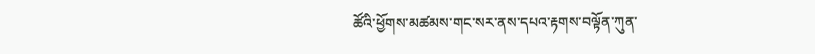ཚོའི་ཕྱོགས་མཚམས་གང་སར་ནས་དཔའ་རྟགས་བལྟོན་ཀུན་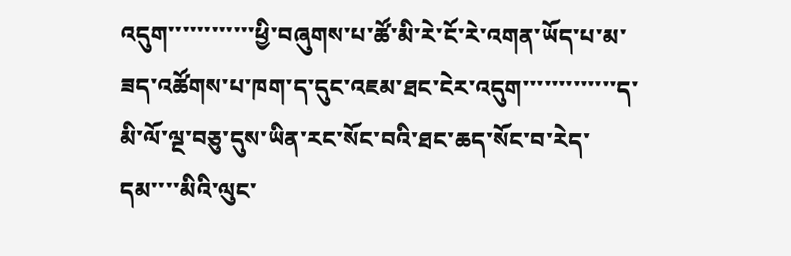འདུག་་་་་་་་་་་་ཕྱི་བཞུགས་པ་ཚོ་མི་རེ་ངོ་རེ་འགན་ཡོད་པ་མ་ཟད་འཚོགས་པ་ཁག་ད་དུང་འཇམ་ཐང་ངེར་འདུག་་་་་་་་་་་་་ད་མི་ལོ་ལྔ་བཅུ་དུས་ཡིན་རང་སོང་བའི་ཐང་ཆད་སོང་བ་རེད་དམ་་་་མིའི་ལུང་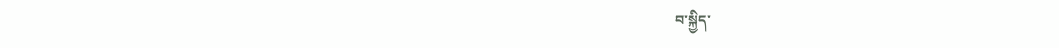བ་སྐྱིད་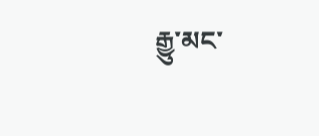རྒྱུ་མང་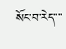སོང་བ་རེད་་་་